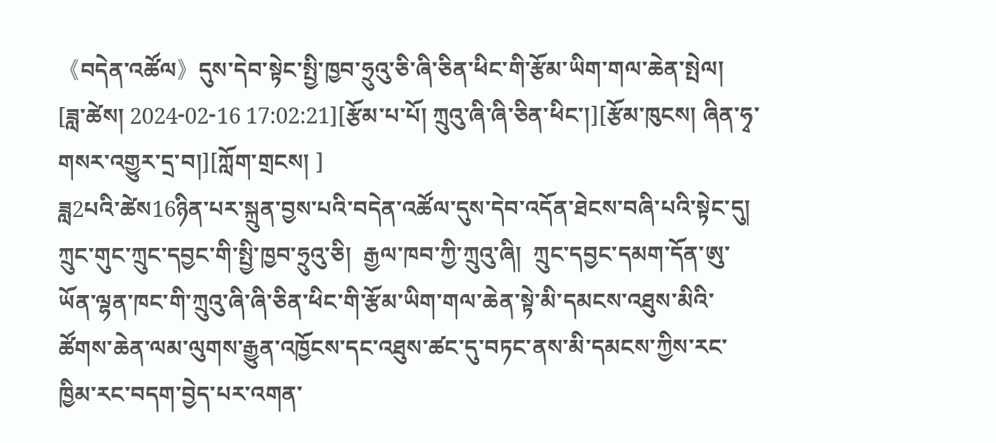《བདེན་འཚོལ》དུས་དེབ་སྟེང་སྤྱི་ཁྱབ་ཧྲུའུ་ཅི་ཞི་ཅིན་ཕིང་གི་རྩོམ་ཡིག་གལ་ཆེན་སྤེལ།
[ཟླ་ཚེས། 2024-02-16 17:02:21][རྩོམ་པ་པོ། ཀྲུའུ་ཞི་ཞི་ཅིན་ཕིང་།][རྩོམ་ཁུངས། ཞིན་ཧྭ་གསར་འགྱུར་དྲ་བ།][ཀློག་གྲངས། ]
ཟླ2པའི་ཚེས16ཉིན་པར་སྐྲུན་བྱས་པའི་བདེན་འཚོལ་དུས་དེབ་འདོན་ཐེངས་བཞི་པའི་སྟེང་དུ།   ཀྲུང་གུང་ཀྲུང་དབྱང་གི་སྤྱི་ཁྱབ་ཧྲུའུ་ཅི།  རྒྱལ་ཁབ་ཀྱི་ཀྲུའུ་ཞི།  ཀྲུང་དབྱང་དམག་དོན་ཨུ་ཡོན་ལྷན་ཁང་གི་ཀྲུའུ་ཞི་ཞི་ཅིན་ཕིང་གི་རྩོམ་ཡིག་གལ་ཆེན་སྟེ་མི་དམངས་འཐུས་མིའི་ཚོགས་ཆེན་ལམ་ལུགས་རྒྱུན་འཁྱོངས་དང་འཐུས་ཚང་དུ་བཏང་ནས་མི་དམངས་ཀྱིས་རང་ཁྱིམ་རང་བདག་བྱེད་པར་འགན་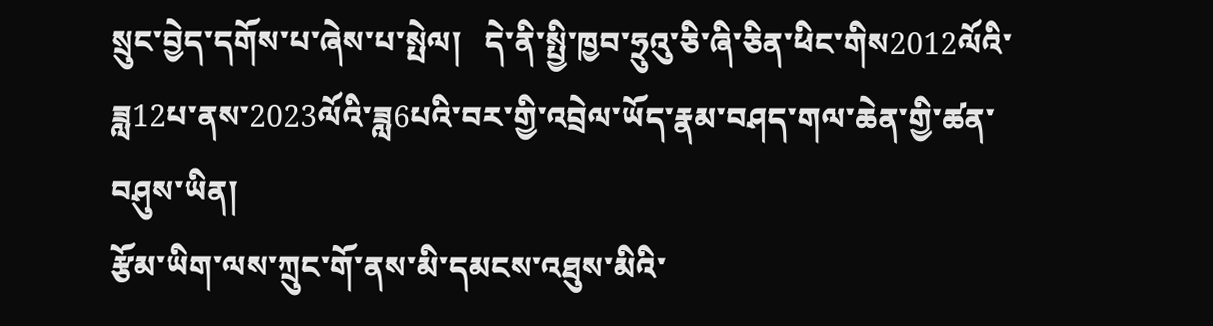སྲུང་བྱེད་དགོས་པ་ཞེས་པ་སྤེལ།   དེ་ནི་སྤྱི་ཁྱབ་ཧྲུའུ་ཅི་ཞི་ཅིན་ཕིང་གིས2012ལོའི་ཟླ12པ་ནས་2023ལོའི་ཟླ6པའི་བར་གྱི་འབྲེལ་ཡོད་རྣམ་བཤད་གལ་ཆེན་གྱི་ཚན་བཤུས་ཡིན།
རྩོམ་ཡིག་ལས་ཀྲུང་གོ་ནས་མི་དམངས་འཐུས་མིའི་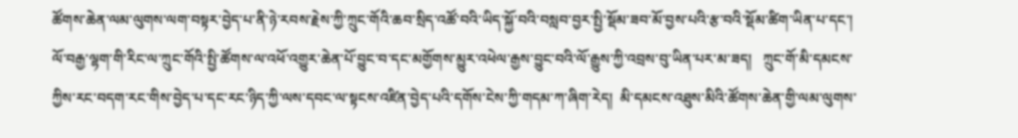ཚོགས་ཆེན་ལམ་ལུགས་ལག་བསྟར་བྱེད་པ་ནི་ཉེ་རབས་རྗེས་ཀྱི་ཀྲུང་གོའི་ཆབ་སྲིད་འཚོ་བའི་ཡིད་སྐྱོ་བའི་བསླབ་བྱར་སྤྱི་སྡོམ་ཟབ་མོ་བྱས་པའི་རྩ་བའི་སྡོམ་ཚིག་ཡིན་པ་དང་། ལོ་བརྒྱ་ལྷག་གི་རིང་ལ་ཀྲུང་གོའི་སྤྱི་ཚོགས་ལ་འཕོ་འགྱུར་ཆེན་པོ་བྱུང་བ་དང་མགྱོགས་མྱུར་འཕེལ་རྒྱས་བྱུང་བའི་ལོ་རྒྱུས་ཀྱི་འབྲས་བུ་ཡིན་པར་མ་ཟད།   ཀྲུང་གོ་མི་དམངས་ཀྱིས་རང་བདག་རང་གིས་བྱེད་པ་དང་རང་ཉིད་ཀྱི་ལས་དབང་ལ་སྟངས་འཛིན་བྱེད་པའི་དགོས་ངེས་ཀྱི་གདམ་ཀ་ཞིག་རེད།  མི་དམངས་འཐུས་མིའི་ཚོགས་ཆེན་གྱི་ལམ་ལུགས་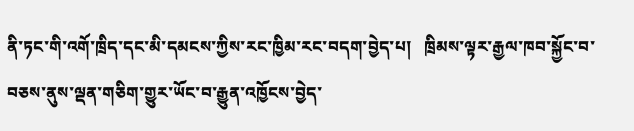ནི་ཏང་གི་འགོ་ཁྲིད་དང་མི་དམངས་ཀྱིས་རང་ཁྱིམ་རང་བདག་བྱེད་པ།   ཁྲིམས་ལྟར་རྒྱལ་ཁབ་སྐྱོང་བ་བཅས་ནུས་ལྡན་གཅིག་གྱུར་ཡོང་བ་རྒྱུན་འཁྱོངས་བྱེད་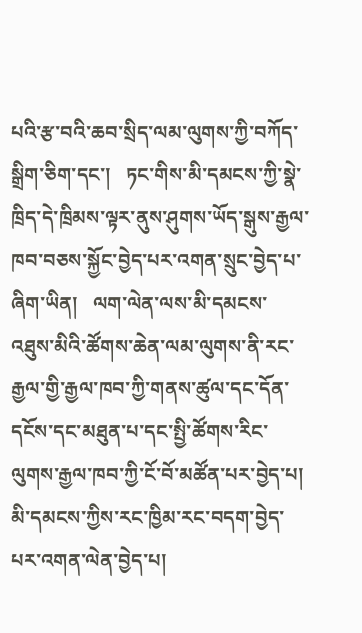པའི་རྩ་བའི་ཆབ་སྲིད་ལམ་ལུགས་ཀྱི་བཀོད་སྒྲིག་ཅིག་དང་།   ཏང་གིས་མི་དམངས་ཀྱི་སྣེ་ཁྲིད་དེ་ཁྲིམས་ལྟར་ནུས་ཤུགས་ཡོད་སྒུས་རྒྱལ་ཁབ་བཅས་སྐྱོང་བྱེད་པར་འགན་སྲུང་བྱེད་པ་ཞིག་ཡིན།   ལག་ལེན་ལས་མི་དམངས་འཐུས་མིའི་ཚོགས་ཆེན་ལམ་ལུགས་ནི་རང་རྒྱལ་གྱི་རྒྱལ་ཁབ་ཀྱི་གནས་ཚུལ་དང་དོན་དངོས་དང་མཐུན་པ་དང་སྤྱི་ཚོགས་རིང་ལུགས་རྒྱལ་ཁབ་ཀྱི་ངོ་བོ་མཚོན་པར་བྱེད་པ།   མི་དམངས་ཀྱིས་རང་ཁྱིམ་རང་བདག་བྱེད་པར་འགན་ལེན་བྱེད་པ།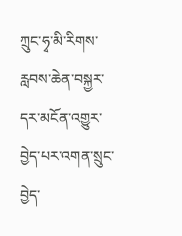ཀྲུང་ཧྭ་མི་རིགས་རླབས་ཆེན་བསྐྱར་དར་མངོན་འགྱུར་བྱེད་པར་འགན་སྲུང་བྱེད་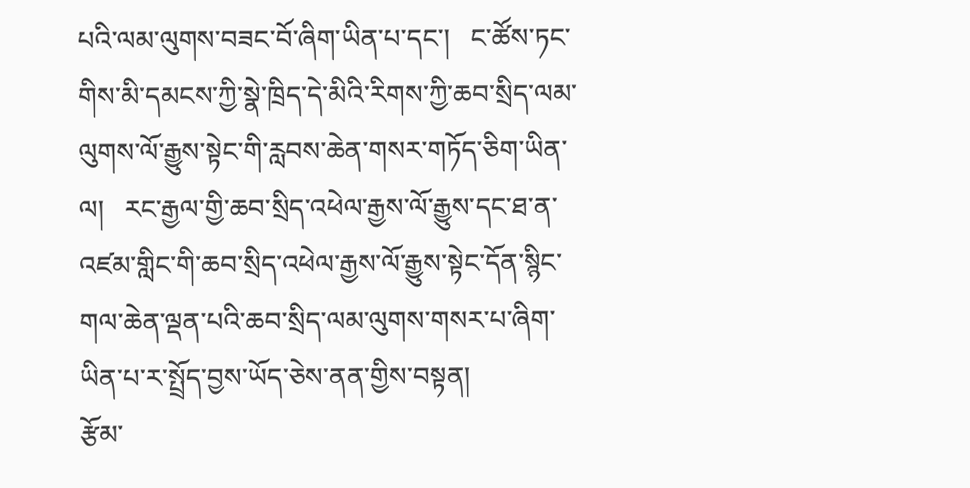པའི་ལམ་ལུགས་བཟང་བོ་ཞིག་ཡིན་པ་དང་།   ང་ཚོས་ཏང་གིས་མི་དམངས་ཀྱི་སྣེ་ཁྲིད་དེ་མིའི་རིགས་ཀྱི་ཆབ་སྲིད་ལམ་ལུགས་ལོ་རྒྱུས་སྟེང་གི་རླབས་ཆེན་གསར་གཏོད་ཅིག་ཡིན་ལ།   རང་རྒྱལ་གྱི་ཆབ་སྲིད་འཕེལ་རྒྱས་ལོ་རྒྱུས་དང་ཐ་ན་འཛམ་གླིང་གི་ཆབ་སྲིད་འཕེལ་རྒྱས་ལོ་རྒྱུས་སྟེང་དོན་སྙིང་གལ་ཆེན་ལྡན་པའི་ཆབ་སྲིད་ལམ་ལུགས་གསར་པ་ཞིག་ཡིན་པ་ར་སྤྲོད་བྱས་ཡོད་ཅེས་ནན་གྱིས་བསྟན།
རྩོམ་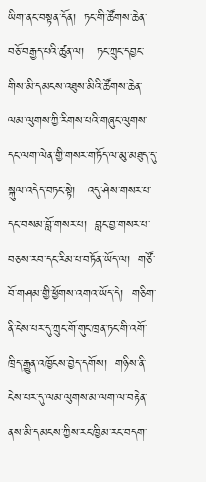ཡིག་ནང་བསྟན་དོན།  ཏང་གི་ཚོགས་ཆེན་བཅོ་བརྒྱད་པའི་ཚུན་ལ།   ཏང་ཀྲུང་དབྱང་གིས་མི་དམངས་འཐུས་མིའི་ཚོགས་ཆེན་ལམ་ལུགས་ཀྱི་རིགས་པའི་གཞུང་ལུགས་དང་ལག་ལེན་གྱི་གསར་གཏོད་ལ་མུ་མཐུད་དུ་སྐུལ་འདེད་བཏང་སྟེ།   འདུ་ཤེས་གསར་པ་དང་བསམ་བློ་གསར་པ།  བླང་བྱ་གསར་པ་བཅས་རབ་དང་རིམ་པ་བཏོན་ཡོད་ལ།  གཙོ་བོ་གཤམ་གྱི་ཕྱོགས་འགའ་ཡོད་དེ།  གཅིག་ནི་ངེས་པར་དུ་ཀྲུང་གོ་གུང་ཁྲན་ཏང་གི་འགོ་ཁྲིད་རྒྱུན་འཁྱོངས་བྱེད་དགོས།  གཉིས་ནི་ངེས་པར་དུ་ལམ་ལུགས་མ་ལག་ལ་བརྟེན་ནས་མི་དམངས་ཀྱིས་རང་ཁྱིམ་རང་བདག་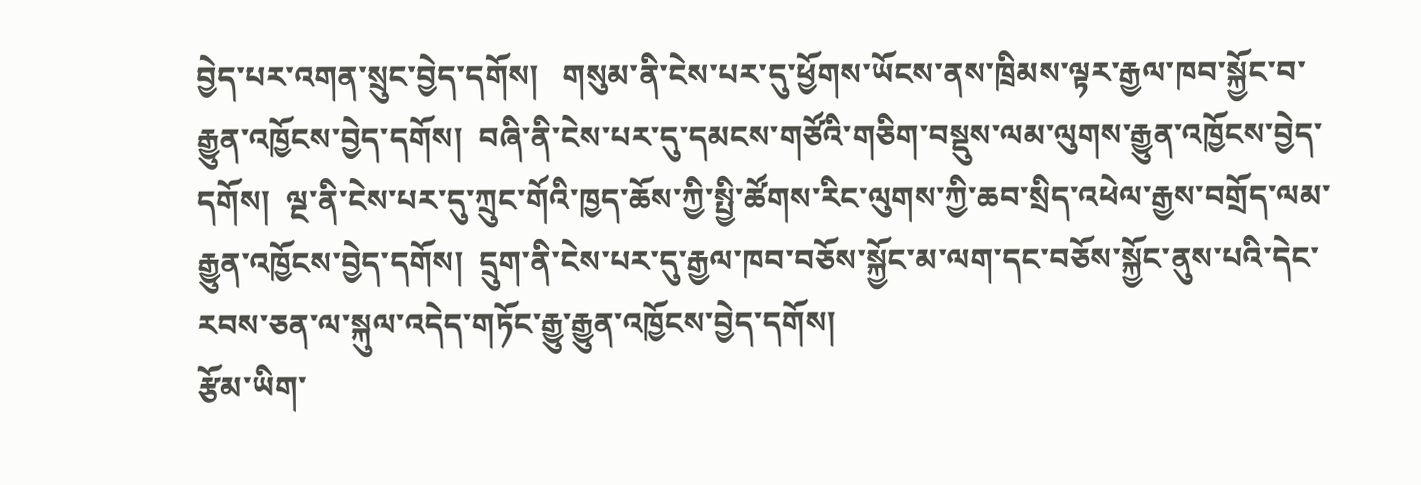བྱེད་པར་འགན་སྲུང་བྱེད་དགོས།   གསུམ་ནི་ངེས་པར་དུ་ཕྱོགས་ཡོངས་ནས་ཁྲིམས་ལྟར་རྒྱལ་ཁབ་སྐྱོང་བ་རྒྱུན་འཁྱོངས་བྱེད་དགོས།  བཞི་ནི་ངེས་པར་དུ་དམངས་གཙོའི་གཅིག་བསྡུས་ལམ་ལུགས་རྒྱུན་འཁྱོངས་བྱེད་དགོས།  ལྔ་ནི་ངེས་པར་དུ་ཀྲུང་གོའི་ཁྱད་ཆོས་ཀྱི་སྤྱི་ཚོགས་རིང་ལུགས་ཀྱི་ཆབ་སྲིད་འཕེལ་རྒྱས་བགྲོད་ལམ་རྒྱུན་འཁྱོངས་བྱེད་དགོས།  དྲུག་ནི་ངེས་པར་དུ་རྒྱལ་ཁབ་བཅོས་སྐྱོང་མ་ལག་དང་བཅོས་སྐྱོང་ནུས་པའི་དེང་རབས་ཅན་ལ་སྐུལ་འདེད་གཏོང་རྒྱུ་རྒྱུན་འཁྱོངས་བྱེད་དགོས།
རྩོམ་ཡིག་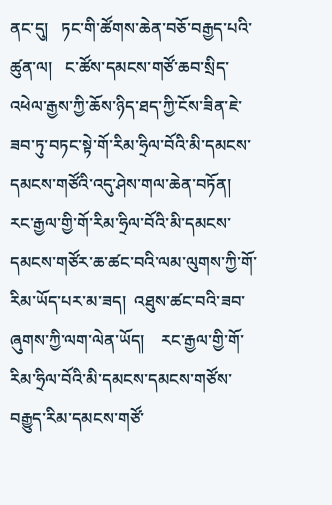ནང་དུ།   ཏང་གི་ཚོགས་ཆེན་བཅོ་བརྒྱད་པའི་ཚུན་ལ།   ང་ཚོས་དམངས་གཙོ་ཆབ་སྲིད་འཕེལ་རྒྱས་ཀྱི་ཆོས་ཉིད་ཐད་ཀྱི་ངོས་ཟིན་ཇེ་ཟབ་ཏུ་བཏང་སྟེ་གོ་རིམ་ཧྲིལ་བོའི་མི་དམངས་དམངས་གཙོའི་འདུ་ཤེས་གལ་ཆེན་བཏོན།   རང་རྒྱལ་གྱི་གོ་རིམ་ཧྲིལ་བོའི་མི་དམངས་དམངས་གཙོར་ཆ་ཚང་བའི་ལམ་ལུགས་ཀྱི་གོ་རིམ་ཡོད་པར་མ་ཟད།  འཐུས་ཚང་བའི་ཟབ་ཞུགས་ཀྱི་ལག་ལེན་ཡོད།    རང་རྒྱལ་གྱི་གོ་རིམ་ཧྲིལ་བོའི་མི་དམངས་དམངས་གཙོས་བརྒྱུད་རིམ་དམངས་གཙོ་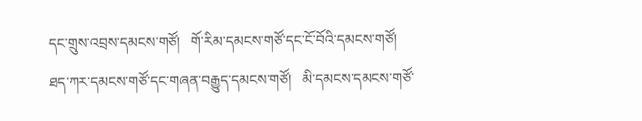དང་གྲུས་འབྲས་དམངས་གཙོ།   གོ་རིམ་དམངས་གཙོ་དང་ངོ་བོའི་དམངས་གཙོ།   ཐད་ཀར་དམངས་གཙོ་དང་གཞན་བརྒྱུད་དམངས་གཙོ།   མི་དམངས་དམངས་གཙོ་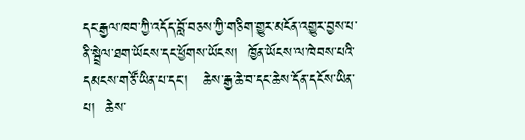དང་རྒྱལ་ཁབ་ཀྱི་འདོད་བློ་བཅས་ཀྱི་གཅིག་གྱུར་མངོན་འགྱུར་བྱས་པ་ནི་སྦྲེལ་ཐག་ཡོངས་དང་ཕྱོགས་ཡོངས།  ཁྱོན་ཡོངས་ལ་ཁེབས་པའི་དམངས་གཙོ་ཡིན་པ་དང་།   ཆེས་རྒྱ་ཆེ་བ་དང་ཆེས་དོན་དངོས་ཡིན་པ།  ཆེས་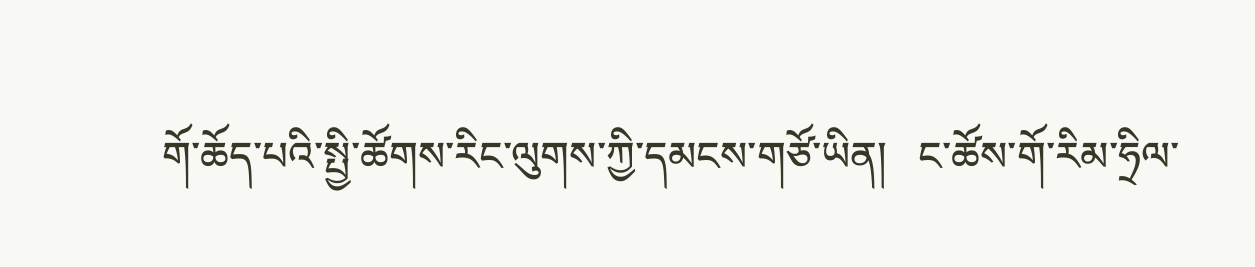གོ་ཆོད་པའི་སྤྱི་ཚོགས་རིང་ལུགས་ཀྱི་དམངས་གཙོ་ཡིན།   ང་ཚོས་གོ་རིམ་ཧྲིལ་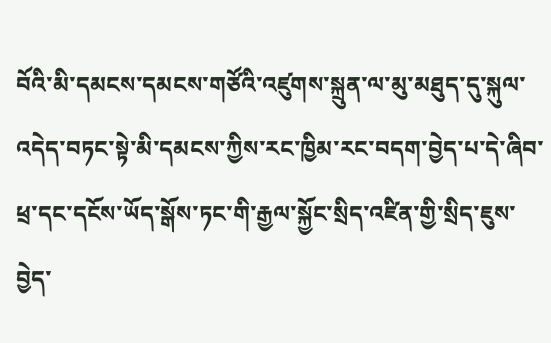བོའི་མི་དམངས་དམངས་གཙོའི་འཛུགས་སྐྲུན་ལ་མུ་མཐུད་དུ་སྐུལ་འདེད་བཏང་སྟེ་མི་དམངས་ཀྱིས་རང་ཁྱིམ་རང་བདག་བྱེད་པ་དེ་ཞིབ་ཕྲ་དང་དངོས་ཡོད་སྒོས་ཏང་གི་རྒྱལ་སྐྱོང་སྲིད་འཛིན་གྱི་སྲིད་ཇུས་བྱེད་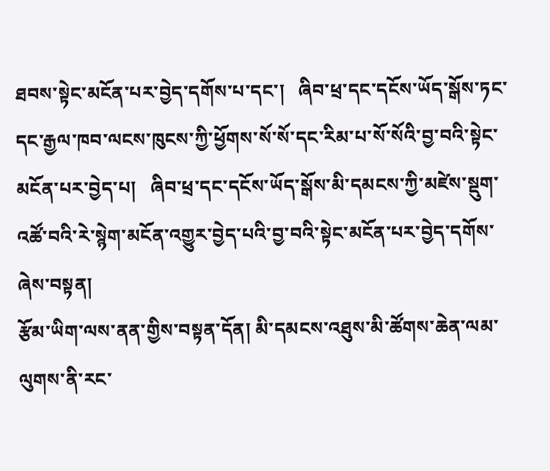ཐབས་སྟེང་མངོན་པར་བྱེད་དགོས་པ་དང་།   ཞིབ་ཕྲ་དང་དངོས་ཡོད་སྒོས་ཏང་དང་རྒྱལ་ཁབ་ལངས་ཁུངས་ཀྱི་ཕྱོགས་སོ་སོ་དང་རིམ་པ་སོ་སོའི་བྱ་བའི་སྟེང་མངོན་པར་བྱེད་པ།   ཞིབ་ཕྲ་དང་དངོས་ཡོད་སྒོས་མི་དམངས་ཀྱི་མཛེས་སྡུག་འཚོ་བའི་རེ་སྙེག་མངོན་འགྱུར་བྱེད་པའི་བྱ་བའི་སྟེང་མངོན་པར་བྱེད་དགོས་ཞེས་བསྟན།
རྩོམ་ཡིག་ལས་ནན་གྱིས་བསྟན་དོན། མི་དམངས་འཐུས་མི་ཚོགས་ཆེན་ལམ་ལུགས་ནི་རང་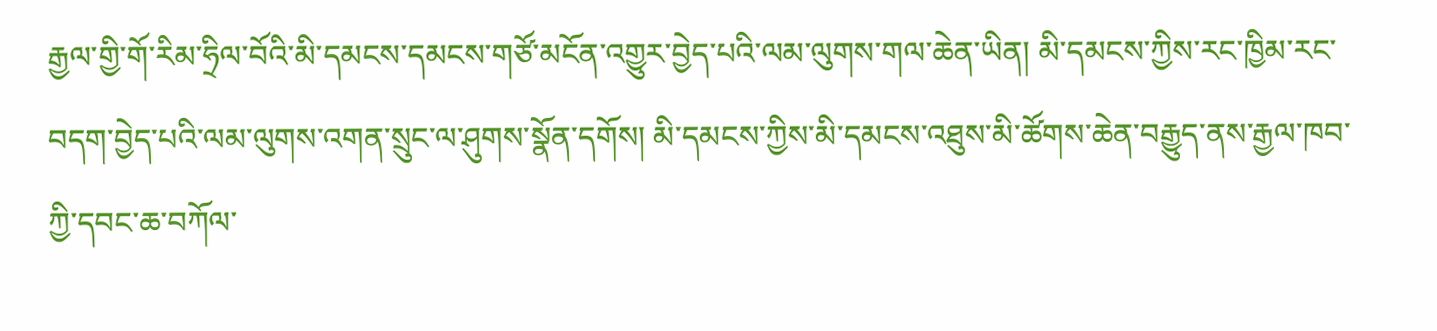རྒྱལ་གྱི་གོ་རིམ་ཧྲིལ་བོའི་མི་དམངས་དམངས་གཙོ་མངོན་འགྱུར་བྱེད་པའི་ལམ་ལུགས་གལ་ཆེན་ཡིན། མི་དམངས་ཀྱིས་རང་ཁྱིམ་རང་བདག་བྱེད་པའི་ལམ་ལུགས་འགན་སྲུང་ལ་ཤུགས་སྣོན་དགོས། མི་དམངས་ཀྱིས་མི་དམངས་འཐུས་མི་ཚོགས་ཆེན་བརྒྱུད་ནས་རྒྱལ་ཁབ་ཀྱི་དབང་ཆ་བཀོལ་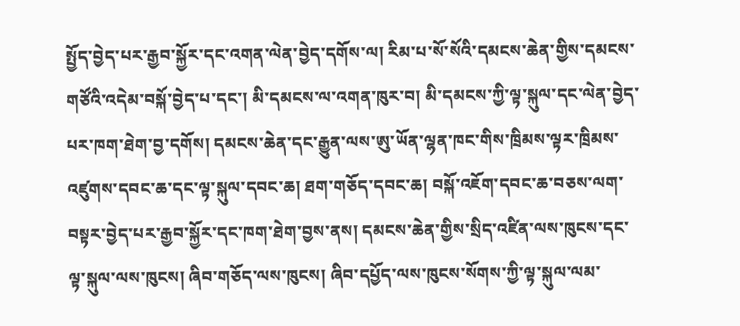སྤྱོད་བྱེད་པར་རྒྱབ་སྐྱོར་དང་འགན་ལེན་བྱེད་དགོས་ལ། རིམ་པ་སོ་སོའི་དམངས་ཆེན་གྱིས་དམངས་གཙོའི་འདེམ་བསྐོ་བྱེད་པ་དང་། མི་དམངས་ལ་འགན་ཁུར་བ། མི་དམངས་ཀྱི་ལྟ་སྐུལ་དང་ལེན་བྱེད་པར་ཁག་ཐེག་བྱ་དགོས། དམངས་ཆེན་དང་རྒྱུན་ལས་ཨུ་ཡོན་ལྷན་ཁང་གིས་ཁྲིམས་ལྟར་ཁྲིམས་འཛུགས་དབང་ཆ་དང་ལྟ་སྐུལ་དབང་ཆ། ཐག་གཅོད་དབང་ཆ། བསྐོ་འཇོག་དབང་ཆ་བཅས་ལག་བསྟར་བྱེད་པར་རྒྱབ་སྐྱོར་དང་ཁག་ཐེག་བྱས་ནས། དམངས་ཆེན་གྱིས་སྲིད་འཛིན་ལས་ཁུངས་དང་ལྟ་སྐུལ་ལས་ཁུངས། ཞིབ་གཅོད་ལས་ཁུངས། ཞིབ་དཔྱོད་ལས་ཁུངས་སོགས་ཀྱི་ལྟ་སྐུལ་ལམ་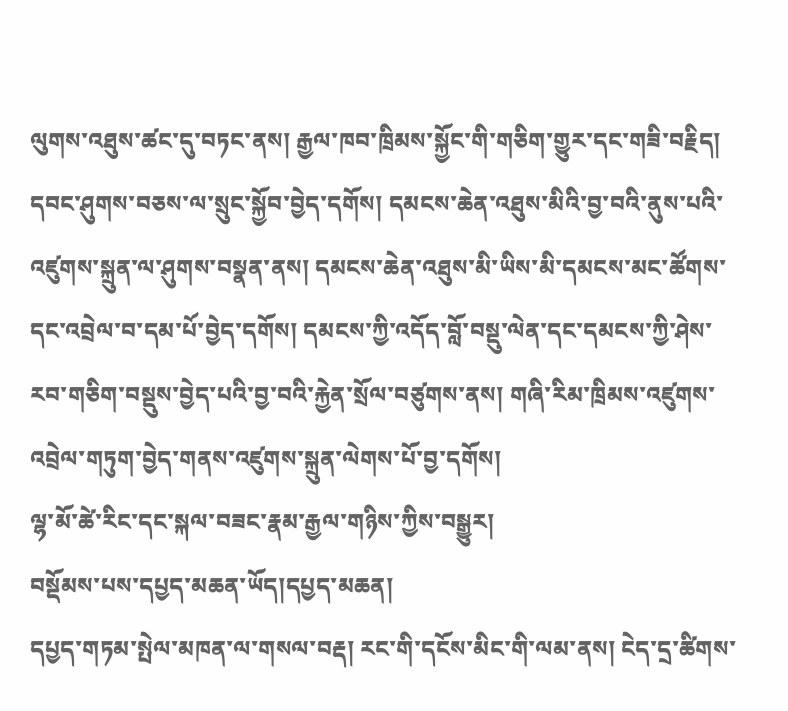ལུགས་འཐུས་ཚང་དུ་བཏང་ནས། རྒྱལ་ཁབ་ཁྲིམས་སྐྱོང་གི་གཅིག་གྱུར་དང་གཟི་བརྗིད། དབང་ཤུགས་བཅས་ལ་སྲུང་སྐྱོབ་བྱེད་དགོས། དམངས་ཆེན་འཐུས་མིའི་བྱ་བའི་ནུས་པའི་འཛུགས་སྐྲུན་ལ་ཤུགས་བསྣན་ནས། དམངས་ཆེན་འཐུས་མི་ཡིས་མི་དམངས་མང་ཚོགས་དང་འབྲེལ་བ་དམ་པོ་བྱེད་དགོས། དམངས་ཀྱི་འདོད་བློ་བསྡུ་ལེན་དང་དམངས་ཀྱི་ཤེས་རབ་གཅིག་བསྡུས་བྱེད་པའི་བྱ་བའི་རྐྱེན་སྲོལ་བཙུགས་ནས། གཞི་རིམ་ཁྲིམས་འཛུགས་འབྲེལ་གཏུག་བྱེད་གནས་འཛུགས་སྐྲུན་ལེགས་པོ་བྱ་དགོས།
ལྷ་མོ་ཚེ་རིང་དང་སྐལ་བཟང་རྣམ་རྒྱལ་གཉིས་ཀྱིས་བསྒྱུར།
བསྡོམས་པས་དཔྱད་མཆན་ཡོད།དཔྱད་མཆན།
དཔྱད་གཏམ་སྤེལ་མཁན་ལ་གསལ་བརྡ། རང་གི་དངོས་མིང་གི་ལམ་ནས། ངེད་དྲ་ཚིགས་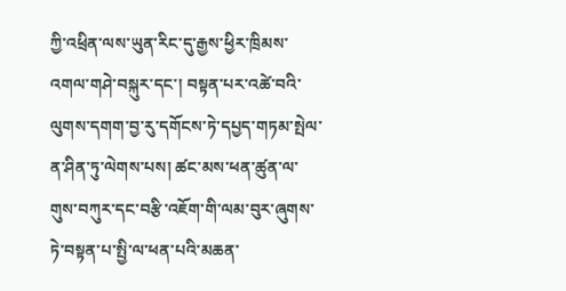ཀྱི་འཕྲིན་ལས་ཡུན་རིང་དུ་རྒྱས་ཕྱིར་ཁྲིམས་འགལ་གཤེ་བསྐུར་དང་། བསྟན་པར་འཚེ་བའི་ལུགས་དགག་བྱ་རུ་དགོངས་ཏེ་དཔྱད་གཏམ་སྤེལ་ན་ཤིན་ཏུ་ལེགས་པས། ཚང་མས་ཕན་ཚུན་ལ་གུས་བཀུར་དང་བརྩི་འཇོག་གི་ལམ་བུར་ཞུགས་ཏེ་བསྟན་པ་སྤྱི་ལ་ཕན་པའི་མཆན་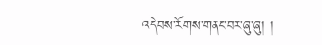འདེབས་རོགས་གནང་བར་ཞུ་ཞུ། །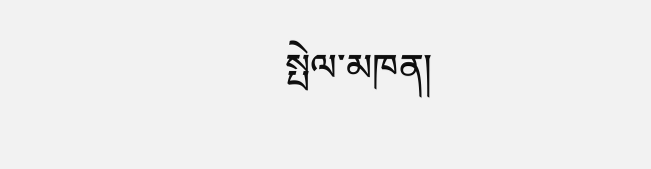སྤེལ་མཁན།